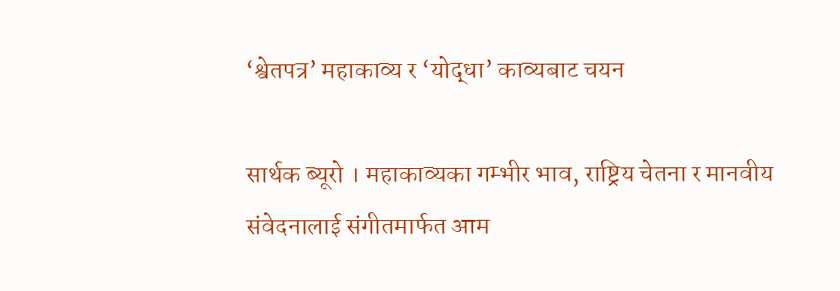‘श्वेतपत्र’ महाकाव्य र ‘योद्धा’ काव्यबाट चयन

सार्थक ब्यूरो । महाकाव्यका गम्भीर भाव, राष्ट्रिय चेतना र मानवीय संवेदनालाई संगीतमार्फत आम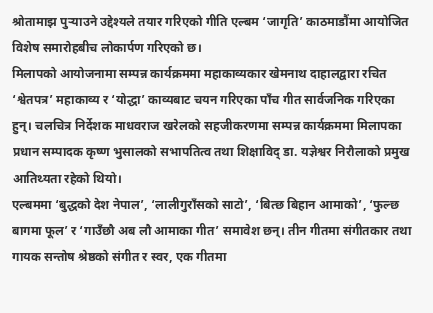श्रोतामाझ पुर्‍याउने उद्देश्यले तयार गरिएको गीति एल्बम ‘जागृति’ काठमाडौंमा आयोजित विशेष समारोहबीच लोकार्पण गरिएको छ।
मिलापको आयोजनामा सम्पन्न कार्यक्रममा महाकाव्यकार खेमनाथ दाहालद्वारा रचित ‘श्वेतपत्र’ महाकाव्य र ‘योद्धा’ काव्यबाट चयन गरिएका पाँच गीत सार्वजनिक गरिएका हुन्। चलचित्र निर्देशक माधवराज खरेलको सहजीकरणमा सम्पन्न कार्यक्रममा मिलापका प्रधान सम्पादक कृष्ण भुसालको सभापतित्व तथा शिक्षाविद् डा. यज्ञेश्वर निरौलाको प्रमुख आतिथ्यता रहेको थियो।
एल्बममा ‘बुद्धको देश नेपाल’, ‘लालीगुराँसको साटो’, ‘बित्छ बिहान आमाको’, ‘फुल्छ बागमा फूल’ र ‘गाउँछौ अब लौ आमाका गीत’ समावेश छन्। तीन गीतमा संगीतकार तथा गायक सन्तोष श्रेष्ठको संगीत र स्वर, एक गीतमा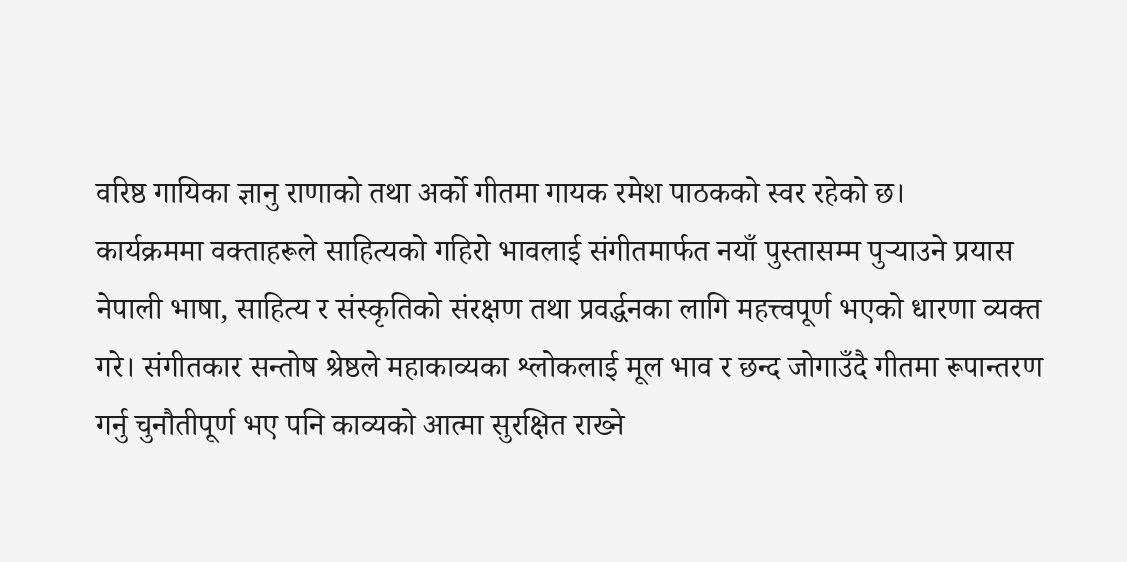वरिष्ठ गायिका ज्ञानु राणाको तथा अर्को गीतमा गायक रमेश पाठकको स्वर रहेको छ।
कार्यक्रममा वक्ताहरूले साहित्यको गहिरो भावलाई संगीतमार्फत नयाँ पुस्तासम्म पुर्‍याउने प्रयास नेपाली भाषा, साहित्य र संस्कृतिको संरक्षण तथा प्रवर्द्धनका लागि महत्त्वपूर्ण भएको धारणा व्यक्त गरे। संगीतकार सन्तोष श्रेष्ठले महाकाव्यका श्लोकलाई मूल भाव र छन्द जोगाउँदै गीतमा रूपान्तरण गर्नु चुनौतीपूर्ण भए पनि काव्यको आत्मा सुरक्षित राख्ने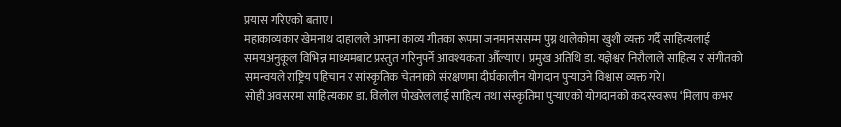प्रयास गरिएको बताए।
महाकाव्यकार खेमनाथ दाहालले आफ्ना काव्य गीतका रूपमा जनमानससम्म पुग्न थालेकोमा खुशी व्यक्त गर्दै साहित्यलाई समयअनुकूल विभिन्न माध्यमबाट प्रस्तुत गरिनुपर्ने आवश्यकता औँल्याए। प्रमुख अतिथि डा. यज्ञेश्वर निरौलाले साहित्य र संगीतको समन्वयले राष्ट्रिय पहिचान र सांस्कृतिक चेतनाको संरक्षणमा दीर्घकालीन योगदान पुर्‍याउने विश्वास व्यक्त गरे।
सोही अवसरमा साहित्यकार डा. विलोल पोखरेललाई साहित्य तथा संस्कृतिमा पुर्‍याएको योगदानको कदरस्वरूप ‘मिलाप कभर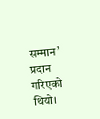सम्मान’ प्रदान गरिएको थियो।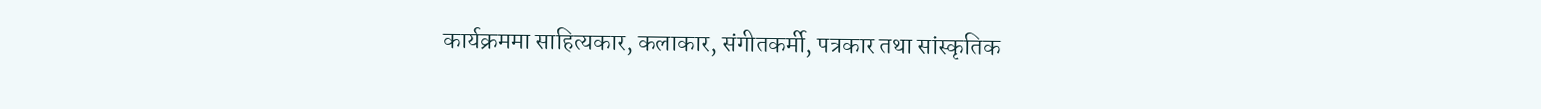कार्यक्रममा साहित्यकार, कलाकार, संगीतकर्मी, पत्रकार तथा सांस्कृतिक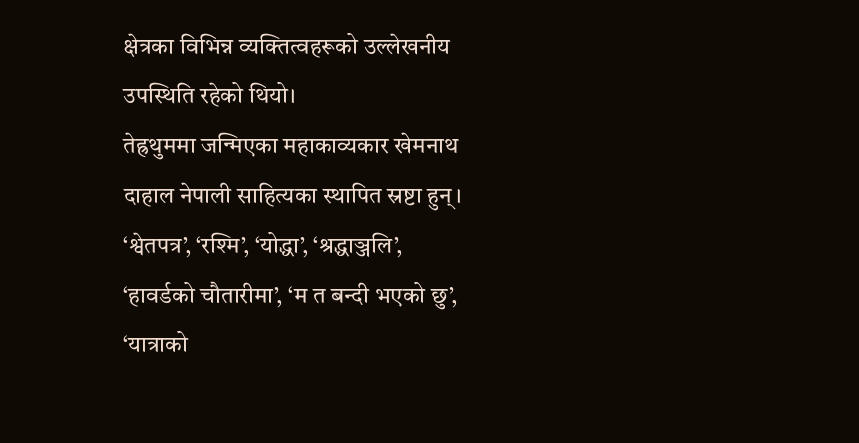क्षेत्रका विभिन्न व्यक्तित्वहरूको उल्लेखनीय उपस्थिति रहेको थियो।
तेह्रथुममा जन्मिएका महाकाव्यकार खेमनाथ दाहाल नेपाली साहित्यका स्थापित स्रष्टा हुन्। ‘श्वेतपत्र’, ‘रश्मि’, ‘योद्धा’, ‘श्रद्धाञ्जलि’, ‘हावर्डको चौतारीमा’, ‘म त बन्दी भएको छु’, ‘यात्राको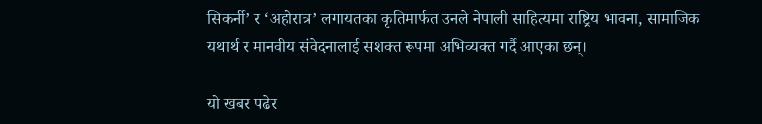सिकर्नी’ र ‘अहोरात्र’ लगायतका कृतिमार्फत उनले नेपाली साहित्यमा राष्ट्रिय भावना, सामाजिक यथार्थ र मानवीय संवेदनालाई सशक्त रूपमा अभिव्यक्त गर्दै आएका छन्।

यो खबर पढेर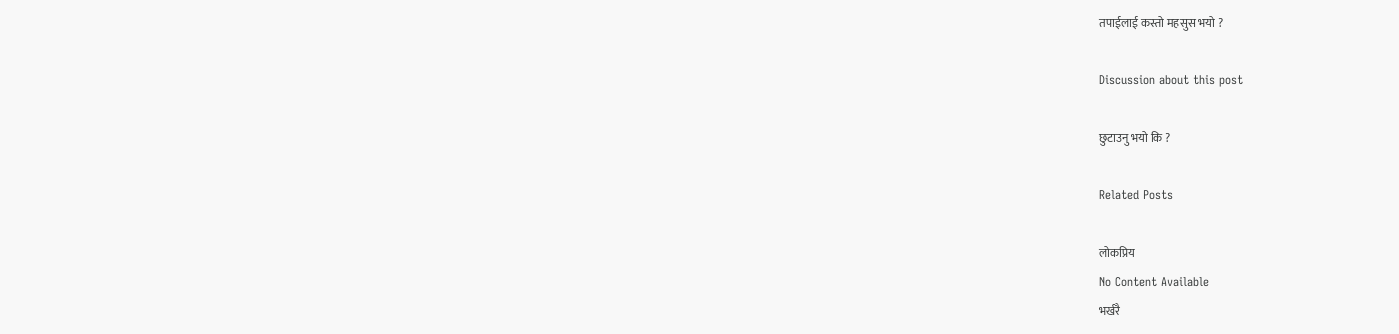तपाईलाई कस्तो महसुस भयो ?

Discussion about this post

छुटाउनु भयो कि ?

Related Posts

लोकप्रिय
No Content Available
भर्खरै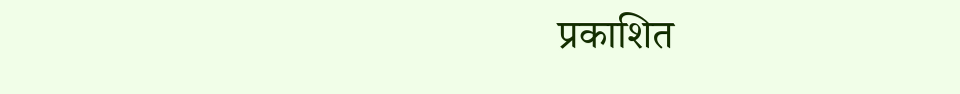प्रकाशित